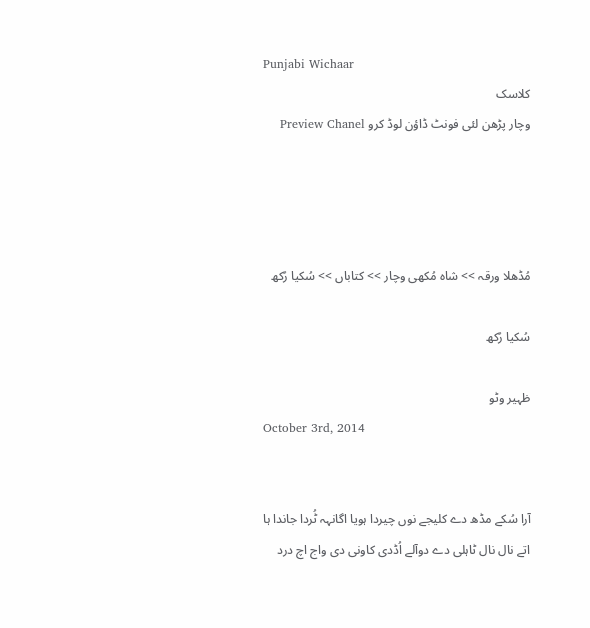Punjabi Wichaar
کلاسک
وچار پڑھن لئی فونٹ ڈاؤن لوڈ کرو Preview Chanel




مُڈھلا ورقہ >> شاہ مُکھی وچار >> کتاباں >> سُکیا رُکھ

سُکیا رُکھ

ظہیر وٹو
October 3rd, 2014


آرا سُکے مڈھ دے کلیجے نوں چیردا ہویا اگانہہ ٹُردا جاندا ہا اتے نال نال ٹاہلی دے دوآلے اُڈدی کاونی دی واج اچ درد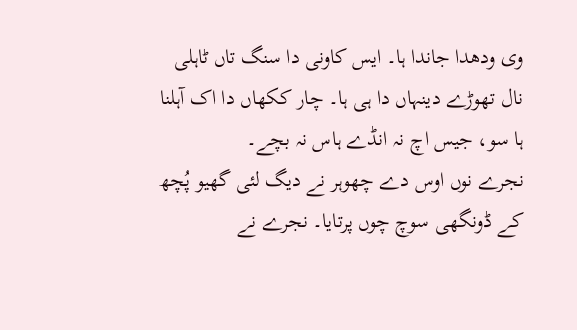وی ودھدا جاندا ہا۔ ایس کاونی دا سنگ تاں ٹاہلی نال تھوڑے دینہاں دا ہی ہا۔ چار ککھاں دا اک آہلنا ہا سو، جیس اچ نہ انڈے ہاس نہ بچے۔
نجرے نوں اوس دے چھوہر نے دیگ لئی گھیو پُچھ کے ڈونگھی سوچ چوں پرتایا۔ نجرے نے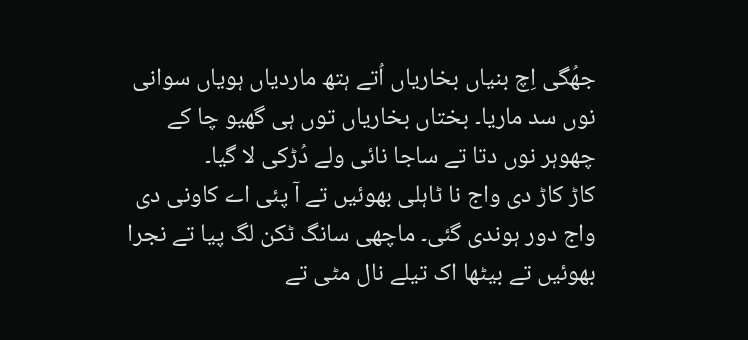جھُگی اِچ بنیاں بخاریاں اُتے ہتھ ماردیاں ہویاں سوانی نوں سد ماریا۔ بختاں بخاریاں توں ہی گھیو چا کے چھوہر نوں دتا تے ساجا نائی ولے دُڑکی لا گیا۔
کاڑ کاڑ دی واج نا ٹاہلی بھوئیں تے آ پئی اے کاونی دی واج دور ہوندی گئی۔ ماچھی سانگ ٹکن لگ پیا تے نجرا بھوئیں تے بیٹھا اک تیلے نال مٹی تے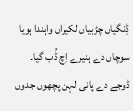ڈِنگیاں چڑبیاں لکیراں واہندا ہویا سوچاں دے ہنیرے اِچ ڈُب گیا۔
ڈوجے دے پانی لہن پچھوں جدوں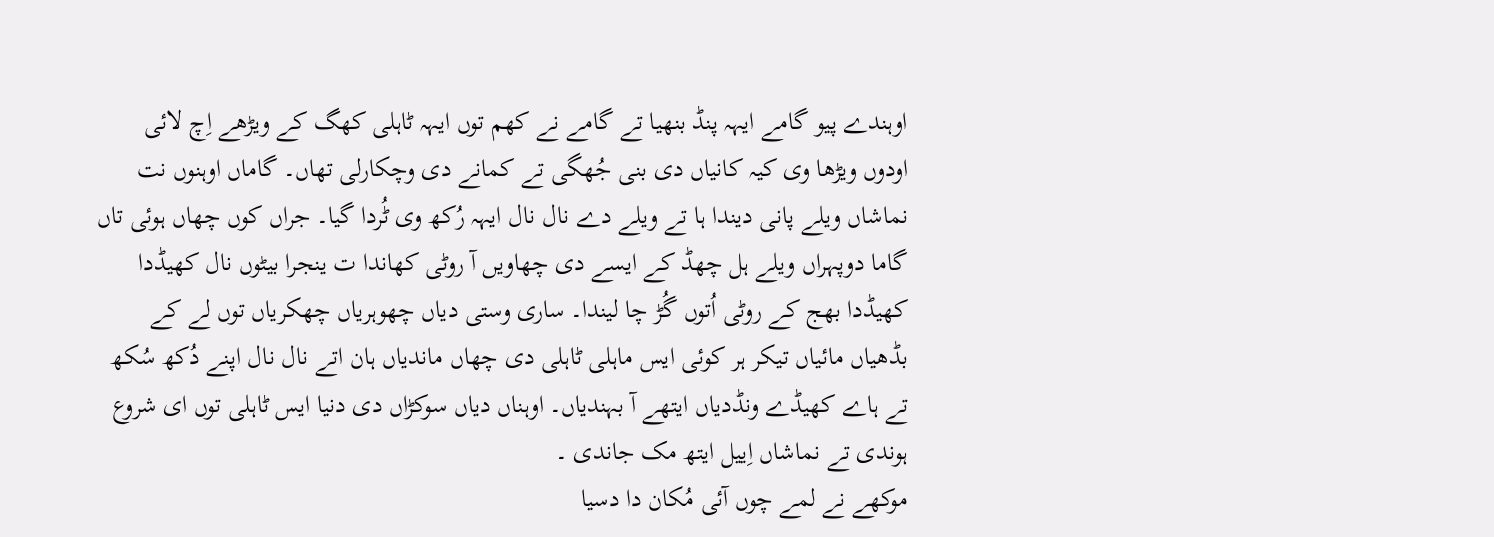اوہندے پیو گامے ایہہ پنڈ بنھیا تے گامے نے کھم توں ایہہ ٹاہلی کھگ کے ویڑھے اِچ لائی اودوں ویڑھا وی کیہ کانیاں دی بنی جُھگی تے کمانے دی وچکارلی تھاں۔ گاماں اوہنوں نت نماشاں ویلے پانی دیندا ہا تے ویلے دے نال نال ایہہ رُکھ وی ٹُردا گیا۔ جراں کوں چھاں ہوئی تاں گاما دوپہراں ویلے ہل چھڈ کے ایسے دی چھاویں آ روٹی کھاندا ت ینجرا بیٹوں نال کھیڈدا کھیڈدا بھج کے روٹی اُتوں گُڑ چا لیندا۔ ساری وستی دیاں چھوہریاں چھکریاں توں لے کے بڈھیاں مائیاں تیکر ہر کوئی ایس ماہلی ٹاہلی دی چھاں ماندیاں ہان اتے نال نال اپنے دُکھ سُکھ تے ہاے کھیڈے ونڈدیاں ایتھے آ بہندیاں۔ اوہناں دیاں سوکڑاں دی دنیا ایس ٹاہلی توں ای شروع ہوندی تے نماشاں اِییل ایتھ مک جاندی ۔
موکھے نے لمے چوں آئی مُکان دا دسیا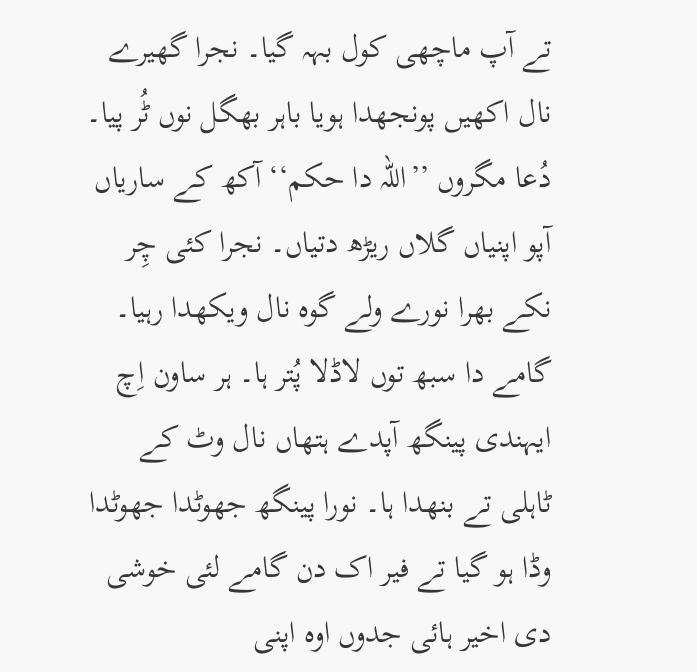تے آپ ماچھی کول بہہ گیا۔ نجرا گھیرے نال اکھیں پونجھدا ہویا باہر بھگل نوں ٹُر پیا۔ دُعا مگروں ’’اللہ دا حکم‘‘ آکھ کے ساریاں آپو اپنیاں گلاں ریڑھ دتیاں۔ نجرا کئی چِر نکے بھرا نورے ولے گوہ نال ویکھدا رہیا۔ گامے دا سبھ توں لاڈلا پُتر ہا۔ ہر ساون اِچ ایہندی پینگھ آپدے ہتھاں نال وٹ کے ٹاہلی تے بنھدا ہا۔ نورا پینگھ جھوٹدا جھوٹدا وڈا ہو گیا تے فیر اک دن گامے لئی خوشی دی اخیر ہائی جدوں اوہ اپنی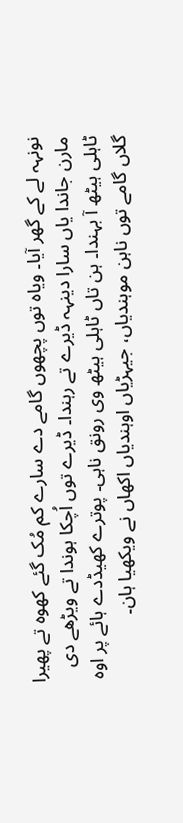نونہہ لے کے گھر آیا۔ ویاہ توں پچھوں گامے دے سارے کم مُک گئے کھوہ تے پھیرا مارن جاندا یاں سارا دینہہ ڈیرے تے رہندا۔ ڈیرے توں اُچکا ہوندا تے ویڑھے دی ٹاہلی ہیٹھ آ بہندا۔ ہن تاں ٹاہلی ہیٹھ وی رونق ناہی۔ پوترے کھیڈدے ہائے پر اوہ گلاں گامے توں ناہن موہندیاں، جیہڑیاں اوہندیاں اکھاں نے ویکھیا ہان۔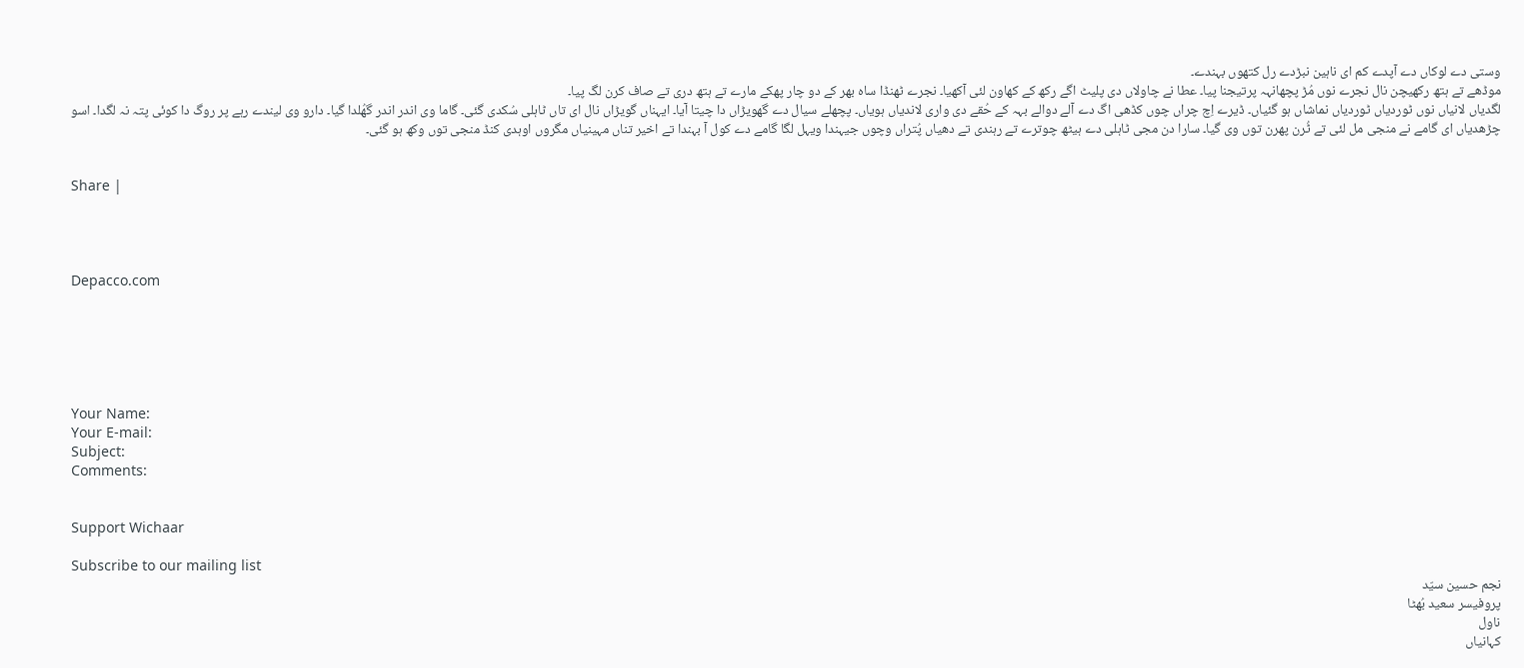وستی دے لوکاں دے آپدے کم ای ناہین نبڑدے رل کتھوں بہندے۔
موڈھے تے ہتھ رکھیچن نال نجرے نوں مُڑ پچھانہہ پرتیجنا پیا۔ عطا نے چاولاں دی پلیٹ اگے رکھ کے کھاون لئی آکھیا۔ نجرے ٹھنڈا ساہ بھر کے دو چار پھکے مارے تے ہتھ دری تے صاف کرن لگ پیا۔
لگدیاں لانیاں نوں ٹوردیاں ٹوردیاں نماشاں ہو گئیاں۔ ڈیرے اِچ چراں چوں کڈھی اگ دے آلے دوالے بہہ کے حُقے دی واری لاندیاں ہویاں۔ پچھلے سیال دے گھویڑاں دا چیتا آیا۔ ایہناں گویڑاں نال ای تاں ٹاہلی سُکدی گئی۔ گاما وی اندر اندر گھُلدا گیا۔ دارو وی لیندے رہے پر روگ دا کوئی پتہ نہ لگدا۔ اسو چڑھدیاں ای گامے نے منجی مل لئی تے ٹُرن پھرن توں وی گیا۔ سارا دن مجی ٹاہلی دے ہیٹھ چوترے تے رہندی تے دھیاں پُتراں وچوں جیہندا ویہل لگا گامے دے کول آ بہندا تے اخیر تناں مہینیاں مگروں اوہدی کنڈ منجی توں وکھ ہو گئی۔


Share |




Depacco.com






Your Name:
Your E-mail:
Subject:
Comments:


Support Wichaar

Subscribe to our mailing list
نجم حسین سیّد
پروفیسر سعید بُھٹا
ناول
کہانیاں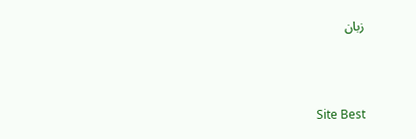زبان



Site Best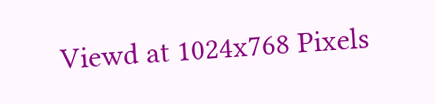Viewd at 1024x768 Pixels